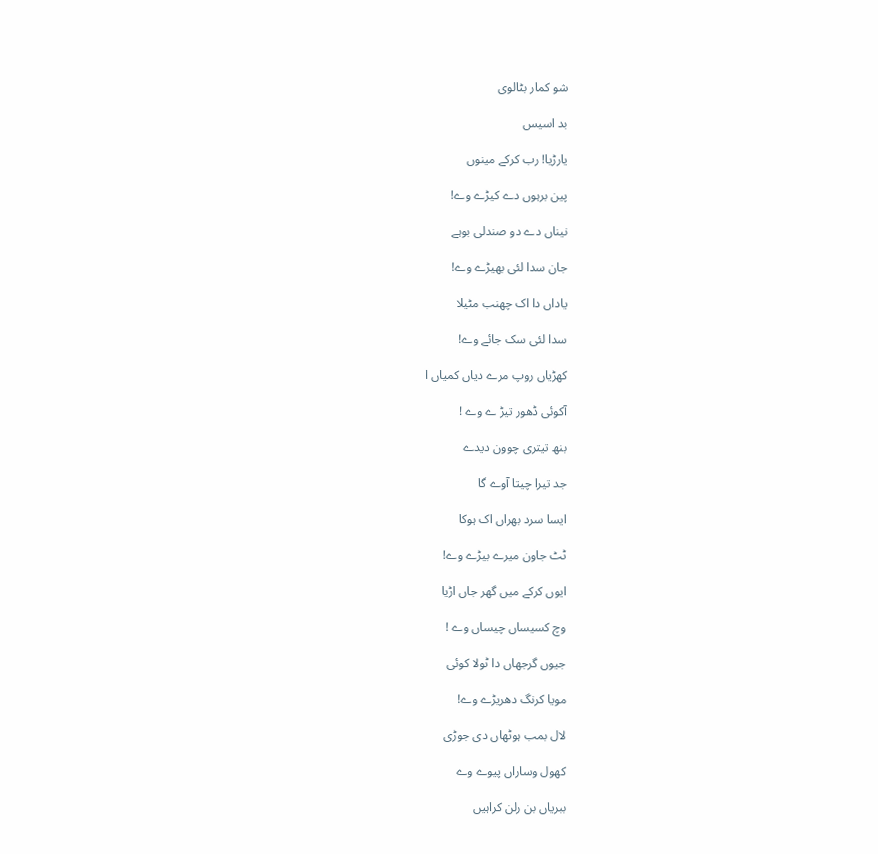شو کمار بٹالوی

بد اسیس

یارڑیا! رب کرکے مینوں

پین برہوں دے کیڑے وے!

نیناں دے دو صندلی بوہے

جان سدا لئی بھیڑے وے!

یاداں دا اک چھنب مٹیلا

سدا لئی سک جائے وے!

کھڑیاں روپ مرے دیاں کمیاں ا

آکوئی ڈھور تیڑ ے وے !

بنھ تیتری چوون دیدے

جد تیرا چیتا آوے گا

ایسا سرد بھراں اک ہوکا

ٹٹ جاون میرے بیڑے وے!

ایوں کرکے میں گھر جاں اڑیا

وچ کسیساں چیساں وے !

جیوں گرجھاں دا ٹولا کوئی

مویا کرنگ دھریڑے وے!

لال بمب ہوٹھاں دی جوڑی

کھول وساراں پیوے وے

ببریاں بن رلن کراہیں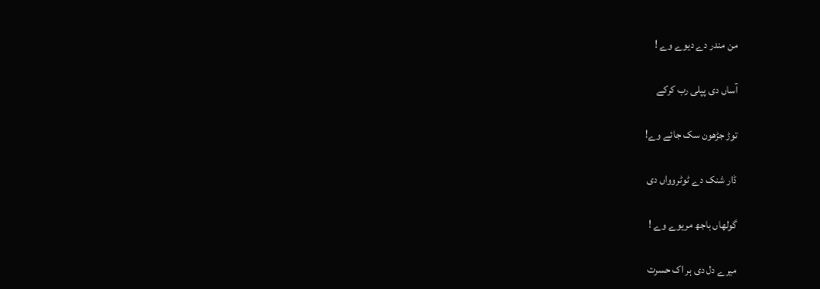من مندر دے دیوے وے !

آساں دی پپلی رب کرکے

توڑ جڑھون سک جائے وے!

ڈار شنک دے ٹوٹروواں دی

گولھاں باجھ مریوے وے !

میرے دل دی ہر اک حسرت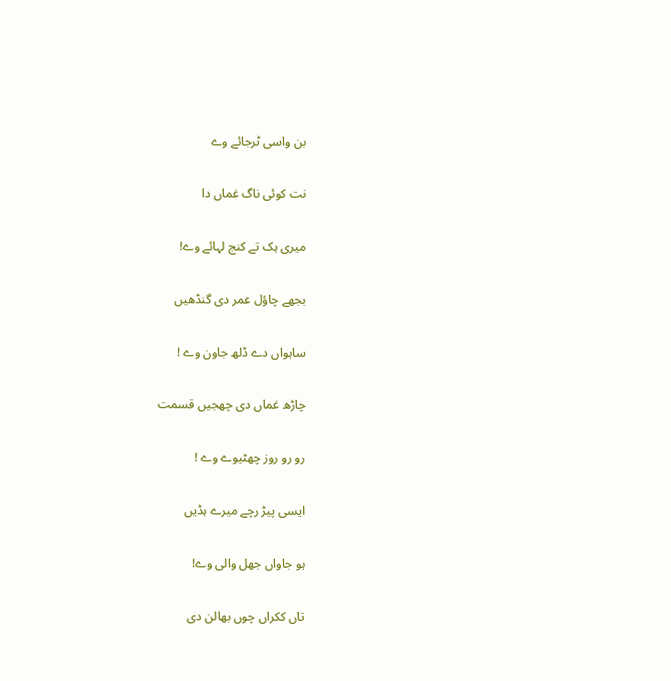بن واسی ٹرجائے وے

نت کوئی ناگ غماں دا

میری ہک تے کنج لہائے وے!

بجھے چاؤل عمر دی گنڈھیں

ساہواں دے ڈلھ جاون وے !

چاڑھ غماں دی چھجیں قسمت

رو رو روز چھٹیوے وے !

ایسی پیڑ رچے میرے ہڈیں

ہو جاواں جھل والی وے!

تاں ککراں چوں بھالن دی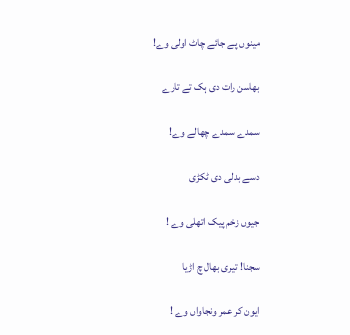مینوں پے جائے چاٹ اولی وے!

بھاسن رات دی ہک تے تارے

سمدے سمدے چھالے وے!

دسے بدلی دی ٹکڑی

جیوں زخم پیک اتھلی وے !

سجنا! تیری بھال چ اڑیا

ایون کر عمر ونجاواں وے !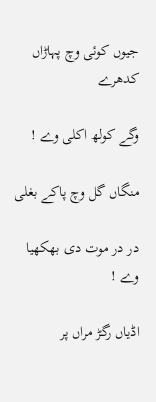جیوں کوئی وچ پہاڑاں کدھرے

وگے کولھ اکلی وے !

منگاں گل وچ پاکے بغلی

در در موت دی بھکھیا وے !

اڈیاں رگڑ مراں پر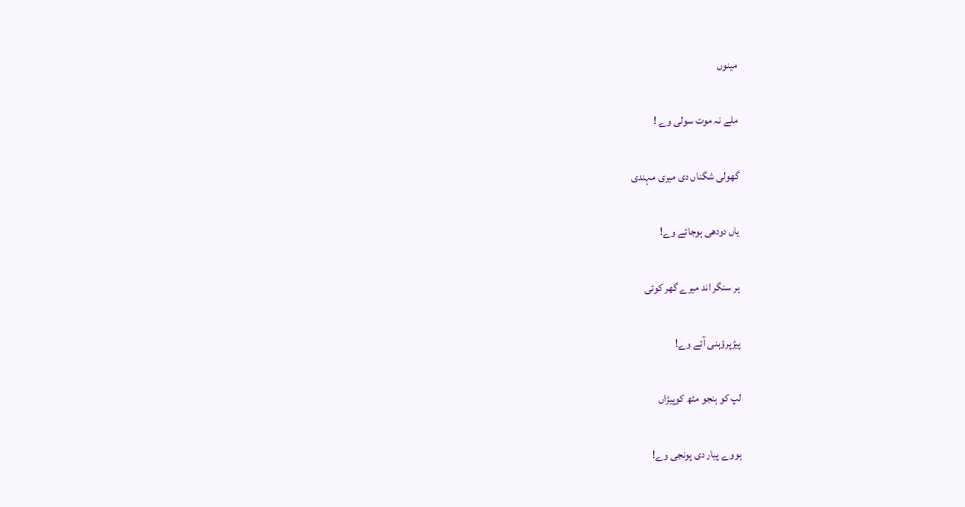مینوں

ملے نہ موت سولی وے !

گھولی شگناں دی میری مہندی

یاں دودھی ہوجائے وے!

ہر سنگر اند میرے گھر کوئی

پیڑپرؤہنی آئے وے!

لپ کو ہنجو مٹھ کوپیڑاں

ہووے پیار دی پونجی وے!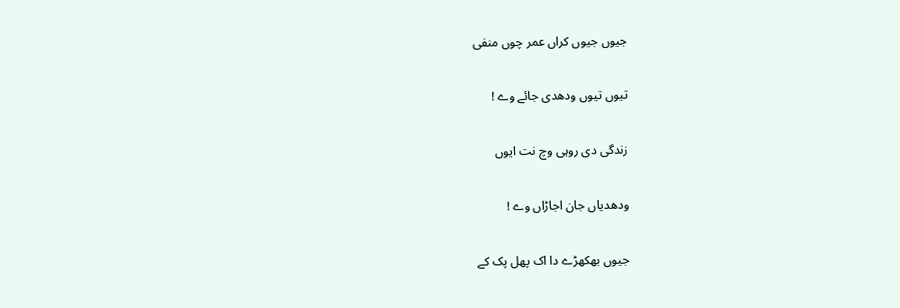جیوں جیوں کراں عمر چوں منفی

تیوں تیوں ودھدی جائے وے !

زندگی دی روہی وچ نت ایوں

ودھدیاں جان اجاڑاں وے !

جیوں بھکھڑے دا اک پھل پک کے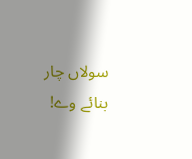سولاں چار بنائے وے!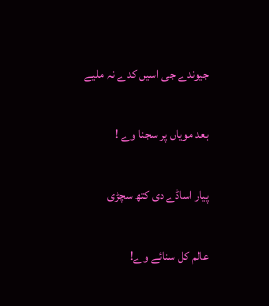جیوندے جی اسیں کدے نہ ملیے

بعد مویاں پر سجنا وے !

پیار اساڈے دی کتھ سچڑی

عالم کل سنائے وے!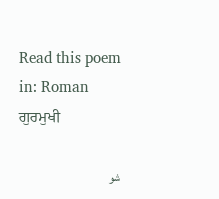Read this poem in: Roman  ਗੁਰਮੁਖੀ

شو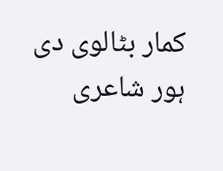کمار بٹالوی دی ہور شاعری